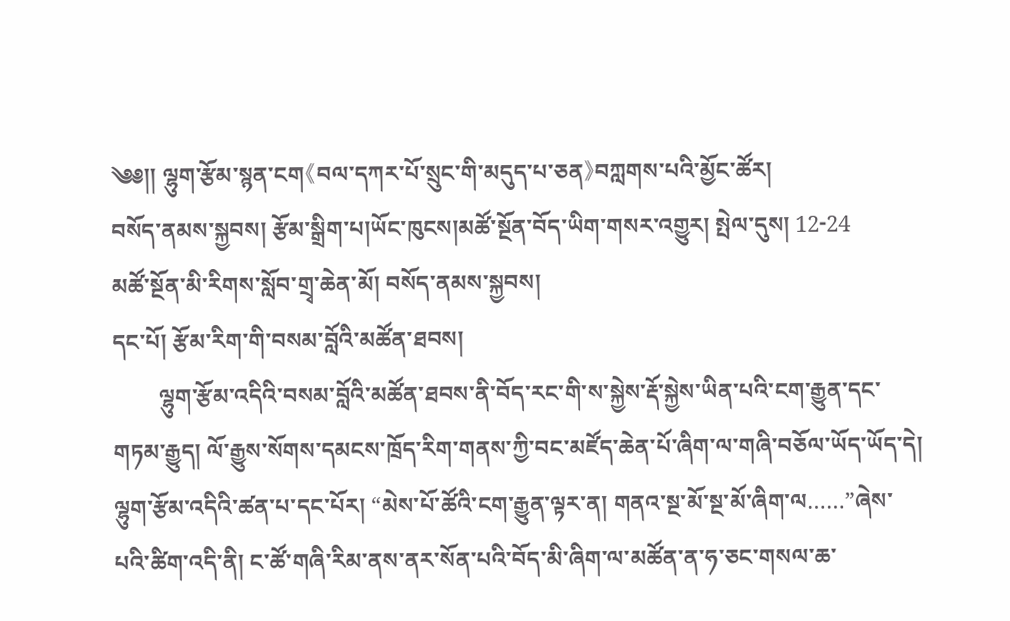༄༅།། ལྷུག་རྩོམ་སྙན་ངག《བལ་དཀར་པོ་སྲུང་གི་མདུད་པ་ཅན》བཀླགས་པའི་མྱོང་ཚོར།
བསོད་ནམས་སྐྱབས། རྩོམ་སྒྲིག་པ།ཡོང་ཁུངས།མཚོ་སྔོན་བོད་ཡིག་གསར་འགྱུར། སྤེལ་དུས། 12-24
མཚོ་སྔོན་མི་རིགས་སློབ་གྲྭ་ཆེན་མོ། བསོད་ནམས་སྐྱབས།
དང་པོ། རྩོམ་རིག་གི་བསམ་བློའི་མཚོན་ཐབས།
        ལྷུག་རྩོམ་འདིའི་བསམ་བློའི་མཚོན་ཐབས་ནི་བོད་རང་གི་ས་སྐྱེས་རྡོ་སྐྱེས་ཡིན་པའི་ངག་རྒྱུན་དང་གཏམ་རྒྱུད། ལོ་རྒྱུས་སོགས་དམངས་ཁྲོད་རིག་གནས་ཀྱི་བང་མཛོད་ཆེན་པོ་ཞིག་ལ་གཞི་བཅོལ་ཡོད་ཡོད་དེ། ལྷུག་རྩོམ་འདིའི་ཚན་པ་དང་པོར། “མེས་པོ་ཚོའི་ངག་རྒྱུན་ལྟར་ན། གནའ་སྔ་མོ་སྔ་མོ་ཞིག་ལ……”ཞེས་པའི་ཚིག་འདི་ནི། ང་ཚོ་གཞི་རིམ་ནས་ནར་སོན་པའི་བོད་མི་ཞིག་ལ་མཚོན་ན་ཧ་ཅང་གསལ་ཆ་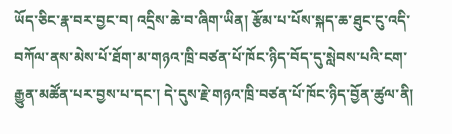ཡོད་ཅིང་རྣ་བར་བྱང་བ། འདྲིས་ཆེ་བ་ཞིག་ཡིན། རྩོམ་པ་པོས་སྐད་ཆ་ཐུང་ངུ་འདི་བཀོལ་ནས་མེས་པོ་ཐོག་མ་གཉའ་ཁྲི་བཙན་པོ་ཁོང་ཉིད་བོད་དུ་སླེབས་པའི་ངག་རྒྱུན་མཚོན་པར་བྱས་པ་དང་། དེ་དུས་རྗེ་གཉའ་ཁྲི་བཙན་པོ་ཁོང་ཉིད་བྱོན་ཚུལ་ནི།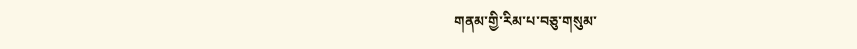གནམ་གྱི་རིམ་པ་བཅུ་གསུམ་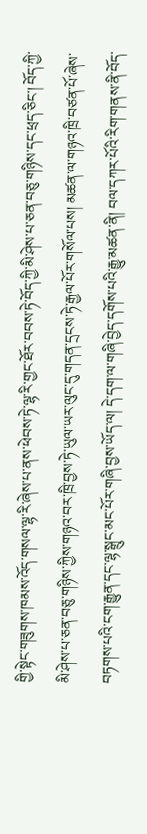གྱི་སྟེང་གཟུགས་ཁམས་འོད་གསལ་ལྷ་རི་ཞེས་པ་ནས་ཕེབས་ཏེ་ལྷ་རི་གྱང་ཐོར་བབས་ཏེ་བོད་ཀྱི་མི་ཤེས་པ་ཅན་བཅུ་གཉིས་དང་ཕྲད་ཅིང་། བོད་ཀྱི་མི་ཤེས་པ་ཅན་བཅུ་གཉིས་ཀྱིས་གཉའ་བར་ཁྲི་བྱས་ཏེ་ཡུལ་ཡར་ལུང་དུ་གདན་དྲངས་ཏེ་རྒྱལ་པོར་གསོལ་པས། མཚན་ལ་གཉའ་ཁྲི་བཙན་པོ་ཞེས་བཏགས་པའི་ངག་རྒྱུན་དང་ལྷ་སྒྲུང་མང་པོར་གཞི་བྱས་ཡོད་ལ། དེ་དག་ལ་གཞི་བྱེད་དགོས་པའི་རྒྱུ་མཚན་ནི། བལ་དཀར་པོའི་རིག་གནས་ནི་བོད་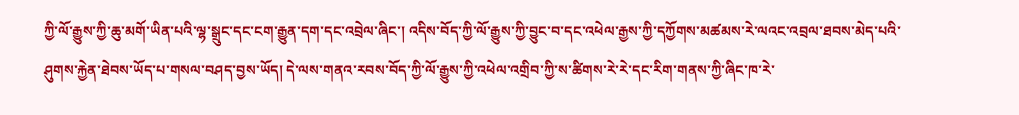ཀྱི་ལོ་རྒྱུས་ཀྱི་ཆུ་མགོ་ཡིན་པའི་ལྷ་སྒྲུང་དང་ངག་རྒྱུན་དག་དང་འབྲེལ་ཞིང་། འདིས་བོད་ཀྱི་ལོ་རྒྱུས་ཀྱི་བྱུང་བ་དང་འཕེལ་རྒྱས་ཀྱི་དཀྱོགས་མཚམས་རེ་ལའང་འབྲལ་ཐབས་མེད་པའི་ཤུགས་རྐྱེན་ཐེབས་ཡོད་པ་གསལ་བཤད་བྱས་ཡོད། དེ་ལས་གནའ་རབས་བོད་ཀྱི་ལོ་རྒྱུས་ཀྱི་འཕེལ་འགྲིབ་ཀྱི་ས་ཚིགས་རེ་རེ་དང་རིག་གནས་ཀྱི་ཞིང་ཁ་རེ་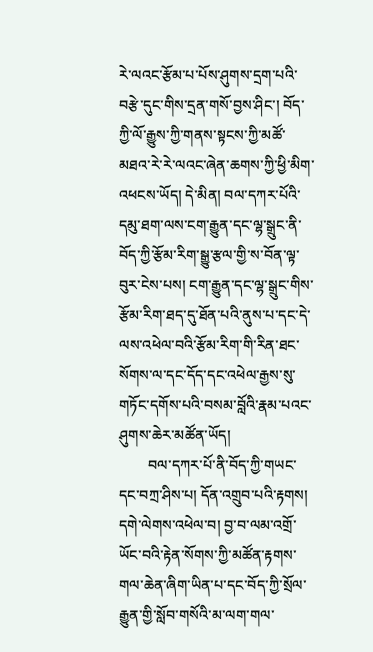རེ་ལའང་རྩོམ་པ་པོས་ཤུགས་དྲག་པའི་བརྩེ་དུང་གིས་དྲན་གསོ་བྱས་ཤིང་། བོད་ཀྱི་ལོ་རྒྱུས་ཀྱི་གནས་སྟངས་ཀྱི་མཚོ་མཐའ་རེ་རེ་ལའང་ཞེན་ཆགས་ཀྱི་ཕྱི་མིག་འཕངས་ཡོད། དེ་མིན། བལ་དཀར་པོའི་དམུ་ཐག་ལས་ངག་རྒྱུན་དང་ལྷ་སྒྲུང་ནི་བོད་ཀྱི་རྩོམ་རིག་སྒྱུ་རྩལ་གྱི་ས་བོན་ལྟ་བུར་ངེས་པས། ངག་རྒྱུན་དང་ལྷ་སྒྲུང་གིས་རྩོམ་རིག་ཐད་དུ་ཐོན་པའི་ནུས་པ་དང་དེ་ལས་འཕེལ་བའི་རྩོམ་རིག་གི་རིན་ཐང་སོགས་ལ་དང་དོད་དང་འཕེལ་རྒྱས་སུ་གཏོང་དགོས་པའི་བསམ་བློའི་རྣམ་པའང་ཤུགས་ཆེར་མཚོན་ཡོད།
        བལ་དཀར་པོ་ནི་བོད་ཀྱི་གཡང་དང་བཀྲ་ཤིས་པ། དོན་འགྲུབ་པའི་རྟགས། དགེ་ལེགས་འཕེལ་བ། བྱ་བ་ལམ་འགྲོ་ཡོང་བའི་རྟེན་སོགས་ཀྱི་མཚོན་རྟགས་གལ་ཆེན་ཞིག་ཡིན་པ་དང་བོད་ཀྱི་སྲོལ་རྒྱུན་གྱི་སློབ་གསོའི་མ་ལག་གལ་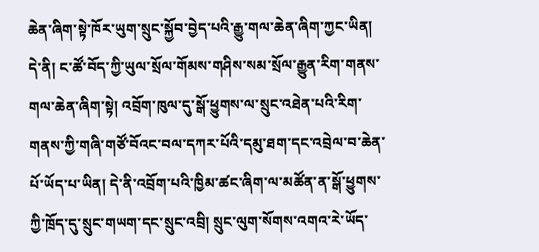ཆེན་ཞིག་སྟེ་ཁོར་ཡུག་སྲུང་སྐྱོབ་བྱེད་པའི་རྒྱུ་གལ་ཆེན་ཞིག་ཀྱང་ཡིན། དེ་ནི། ང་ཚོ་བོད་ཀྱི་ཡུལ་སྲོལ་གོམས་གཤིས་སམ་སྲོལ་རྒྱུན་རིག་གནས་གལ་ཆེན་ཞིག་སྟེ། འབྲོག་ཁུལ་དུ་སྒོ་ཕྱུགས་ལ་སྲུང་འཐེན་པའི་རིག་གནས་ཀྱི་གཞི་གཙོ་བོའང་བལ་དཀར་པོའི་དམུ་ཐག་དང་འབྲེལ་བ་ཆེན་པོ་ཡོད་པ་ཡིན། དེ་ནི་འབྲོག་པའི་ཁྱིམ་ཚང་ཞིག་ལ་མཚོན་ན་སྒོ་ཕྱུགས་ཀྱི་ཁྲོད་དུ་སྲུང་གཡག་དང་སྲུང་འབྲི། སྲུང་ལུག་སོགས་འགའ་རེ་ཡོད་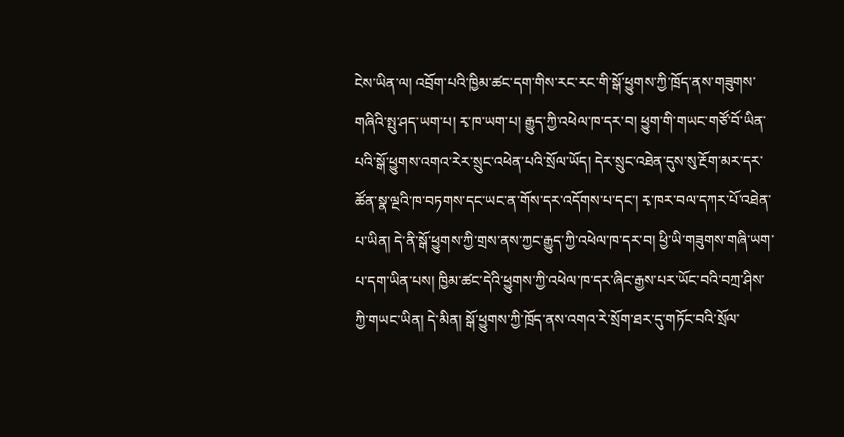ངེས་ཡིན་ལ། འབྲོག་པའི་ཁྱིམ་ཚང་དག་གིས་རང་རང་གི་སྒོ་ཕྱུགས་ཀྱི་ཁྲོད་ནས་གཟུགས་གཞིའི་སྤུ་ཤད་ཡག་པ། རྭ་ཁ་ཡག་པ། རྒྱུད་ཀྱི་འཕེལ་ཁ་དར་བ། ཕྱུག་གི་གཡང་གཙོ་བོ་ཡིན་པའི་སྒོ་ཕྱུགས་འགའ་རེར་སྲུང་འཕེན་པའི་སྲོལ་ཡོད། དེར་སྲུང་འཐེན་དུས་སུ་རྔོག་མར་དར་ཚོན་སྣ་ལྔའི་ཁ་བཏགས་དང་ཡང་ན་གོས་དར་འདོགས་པ་དང་། རྭ་ཁར་བལ་དཀར་པོ་འཐེན་པ་ཡིན། དེ་ནི་སྒོ་ཕྱུགས་ཀྱི་གྲས་ནས་ཀྱང་རྒྱུད་ཀྱི་འཕེལ་ཁ་དར་བ། ཕྱི་ཡི་གཟུགས་གཞི་ཡག་པ་དག་ཡིན་པས། ཁྱིམ་ཚང་དེའི་ཕྱུགས་ཀྱི་འཕེལ་ཁ་དར་ཞིང་རྒྱས་པར་ཡོང་བའི་བཀྲ་ཤིས་ཀྱི་གཡང་ཡིན། དེ་མིན། སྒོ་ཕྱུགས་ཀྱི་ཁྲོད་ནས་འགའ་རེ་སྲོག་ཐར་དུ་གཏོང་བའི་སྲོལ་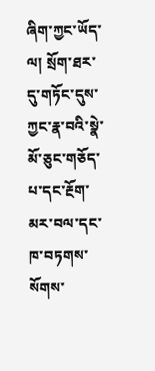ཞིག་ཀྱང་ཡོད་ལ། སྲོག་ཐར་དུ་གཏོང་དུས་ཀྱང་རྣ་བའི་སྣེ་མོ་ཅུང་གཅོད་པ་དང་རྔོག་མར་བལ་དང་ཁ་བཏགས་སོགས་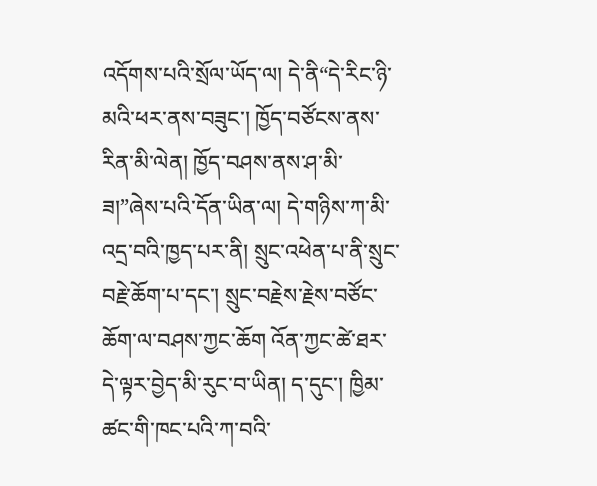འདོགས་པའི་སྲོལ་ཡོད་ལ། དེ་ནི“དེ་རིང་ཉི་མའི་ཕར་ནས་བཟུང་། ཁྱོད་བཙོངས་ནས་རིན་མི་ལེན། ཁྱོད་བཤས་ནས་ཤ་མི་ཟ།”ཞེས་པའི་དོན་ཡིན་ལ། དེ་གཉིས་ཀ་མི་འདྲ་བའི་ཁྱད་པར་ནི། སྲུང་འཕེན་པ་ནི་སྲུང་བརྗེ་ཆོག་པ་དང་། སྲུང་བརྗེས་རྗེས་བཙོང་ཆོག་ལ་བཤས་ཀྱང་ཆོག འོན་ཀྱང་ཚེ་ཐར་དེ་ལྟར་བྱེད་མི་རུང་བ་ཡིན། ད་དུང་། ཁྱིམ་ཚང་གི་ཁང་པའི་ཀ་བའི་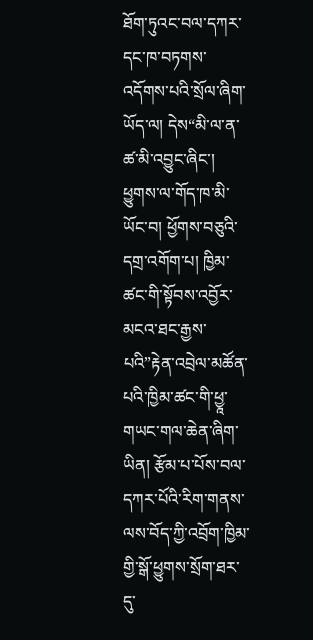ཐོག་ཏུའང་བལ་དཀར་དང་ཁ་བཏགས་འདོགས་པའི་སྲོལ་ཞིག་ཡོད་ལ། དེས“མི་ལ་ན་ཚ་མི་འབྱུང་ཞིང་། ཕྱུགས་ལ་གོད་ཁ་མི་ཡོང་བ། ཕྱོགས་བཅུའི་དགྲ་འགོག་པ། ཁྱིམ་ཚང་གི་སྟོབས་འབྱོར་མངའ་ཐང་རྒྱས་པའི”རྟེན་འབྲེལ་མཚོན་པའི་ཁྱིམ་ཚང་གི་ཕྱཱ་གཡང་གལ་ཆེན་ཞིག་ཡིན། རྩོམ་པ་པོས་བལ་དཀར་པོའི་རིག་གནས་ལས་བོད་ཀྱི་འབྲོག་ཁྱིམ་གྱི་སྒོ་ཕྱུགས་སྲོག་ཐར་དུ་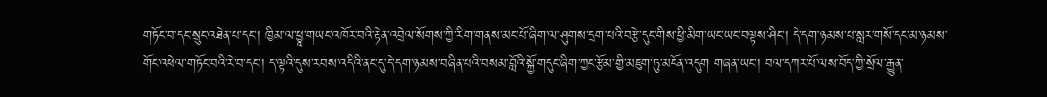གཏོང་བ་དང་སྲུང་འཐེན་པ་དང་། ཁྱིམ་ལ་ཕྱཱ་གཡང་འཁོར་བའི་རྟེན་འབྲེལ་སོགས་ཀྱི་རིག་གནས་མང་པོ་ཞིག་ལ་ཤུགས་དྲག་པའི་བརྩེ་དུང་གིས་ཕྱི་མིག་ཡང་ཡང་བལྟས་ཤིང་། དེ་དག་ཉམས་པ་སླར་གསོ་དང་མ་ཉམས་གོང་འཕེལ་གཏོང་བའི་རེ་བ་དང་། ད་ལྟའི་དུས་རབས་འདིའི་ནང་དུ་དེ་དག་ཉམས་བཞིན་པའི་བསམ་བློའི་སྐྱོ་གདུང་ཞིག་ཀྱང་རྩོམ་གྱི་མཇུག་ཏུ་མངོན་འདུག གཞན་ཡང་། བལ་དཀར་པོ་ལས་བོད་ཀྱི་སྲོལ་རྒྱུན་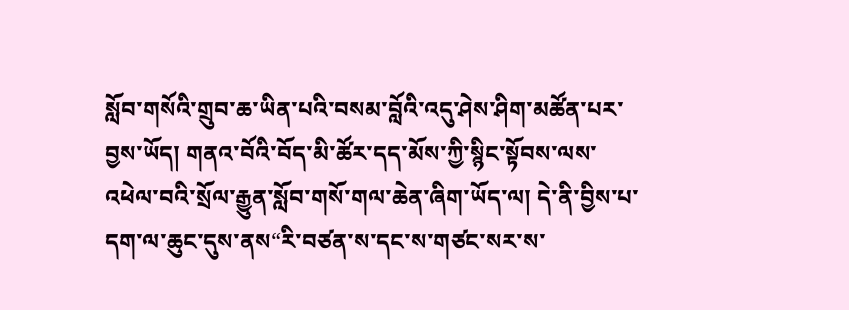སློབ་གསོའི་གྲུབ་ཆ་ཡིན་པའི་བསམ་བློའི་འདུ་ཤེས་ཤིག་མཚོན་པར་བྱས་ཡོད། གནའ་བོའི་བོད་མི་ཚོར་དད་མོས་ཀྱི་སྙིང་སྟོབས་ལས་འཕེལ་བའི་སྲོལ་རྒྱུན་སློབ་གསོ་གལ་ཆེན་ཞིག་ཡོད་ལ། དེ་ནི་བྱིས་པ་དག་ལ་ཆུང་དུས་ནས“རི་བཙན་ས་དང་ས་གཙང་སར་ས་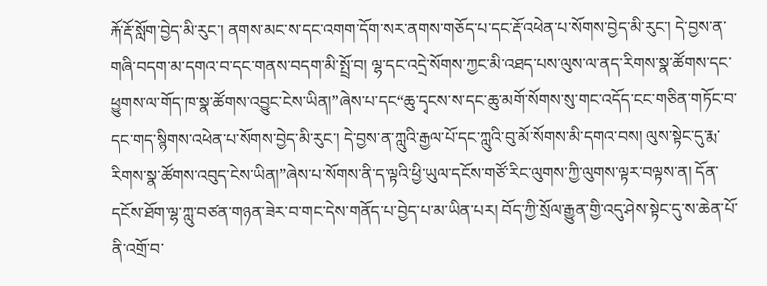རྐོ་རྡོ་སློག་བྱེད་མི་རུང་། ནགས་མང་ས་དང་འགག་དོག་སར་ནགས་གཅོད་པ་དང་རྡོ་འཕེན་པ་སོགས་བྱེད་མི་རུང་། དེ་བྱས་ན་གཞི་བདག་མ་དགའ་བ་དང་གནས་བདག་མི་སྤྲོ་བ། ལྷ་དང་འདྲེ་སོགས་ཀྱང་མི་འཐད་པས་ལུས་ལ་ནད་རིགས་སྣ་ཚོགས་དང་ཕྱུགས་ལ་གོད་ཁ་སྣ་ཚོགས་འབྱུང་ངེས་ཡིན།”ཞེས་པ་དང“ཆུ་དྭངས་ས་དང་ཆུ་མགོ་སོགས་སུ་གང་འདོད་ངང་གཅིན་གཏོང་བ་དང་གད་སྙིགས་འཕེན་པ་སོགས་བྱེད་མི་རུང་། དེ་བྱས་ན་ཀླུའི་རྒྱལ་པོ་དང་ཀླུའི་བུ་མོ་སོགས་མི་དགའ་བས། ལུས་སྟེང་དུ་རྨ་རིགས་སྣ་ཚོགས་འབུད་ངེས་ཡིན།”ཞེས་པ་སོགས་ནི་ད་ལྟའི་ཕྱི་ཡུལ་དངོས་གཙོ་རིང་ལུགས་ཀྱི་ལུགས་ལྟར་བལྟས་ན། དོན་དངོས་ཐོག་ལྷ་ཀླུ་བཙན་གཉན་ཟེར་བ་གང་དེས་གནོད་པ་བྱེད་པ་མ་ཡིན་པར། བོད་ཀྱི་སྲོལ་རྒྱུན་གྱི་འདུ་ཤེས་སྟེང་དུ་ས་ཆེན་པོ་ནི་འགྲོ་བ་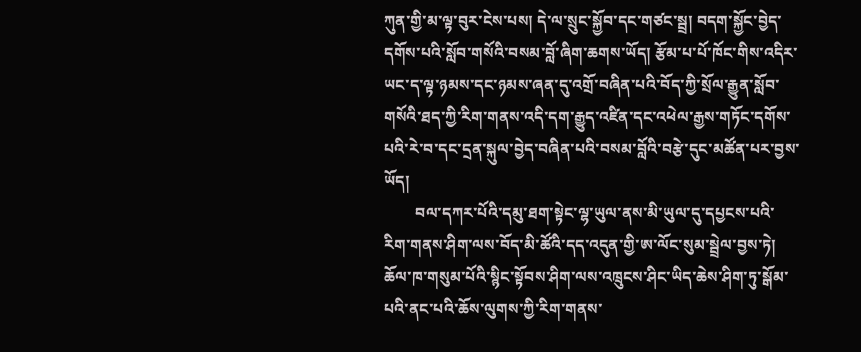ཀུན་གྱི་མ་ལྟ་བུར་ངེས་པས། དེ་ལ་སྲུང་སྐྱོབ་དང་གཙང་སྦྲ། བདག་སྐྱོང་བྱེད་དགོས་པའི་སློབ་གསོའི་བསམ་བློ་ཞིག་ཆགས་ཡོད། རྩོམ་པ་པོ་ཁོང་གིས་འདིར་ཡང་ད་ལྟ་ཉམས་དང་ཉམས་ཞན་དུ་འགྲོ་བཞིན་པའི་བོད་ཀྱི་སྲོལ་རྒྱུན་སློབ་གསོའི་ཐད་ཀྱི་རིག་གནས་འདི་དག་རྒྱུད་འཛིན་དང་འཕེལ་རྒྱས་གཏོང་དགོས་པའི་རེ་བ་དང་དྲན་སྐུལ་བྱེད་བཞིན་པའི་བསམ་བློའི་བརྩེ་དུང་མཚོན་པར་བྱས་ཡོད།
        བལ་དཀར་པོའི་དམུ་ཐག་སྟེང་ལྷ་ཡུལ་ནས་མི་ཡུལ་དུ་དཔྱངས་པའི་རིག་གནས་ཤིག་ལས་བོད་མི་ཚོའི་དད་འདུན་གྱི་ཨ་ལོང་སུམ་སྦྲེལ་བྱས་ཏེ། ཆོལ་ཁ་གསུམ་པོའི་སྙིང་སྟོབས་ཤིག་ལས་འཁྲུངས་ཤིང་ཡིད་ཆེས་ཤིག་ཏུ་སྒོམ་པའི་ནང་པའི་ཆོས་ལུགས་ཀྱི་རིག་གནས་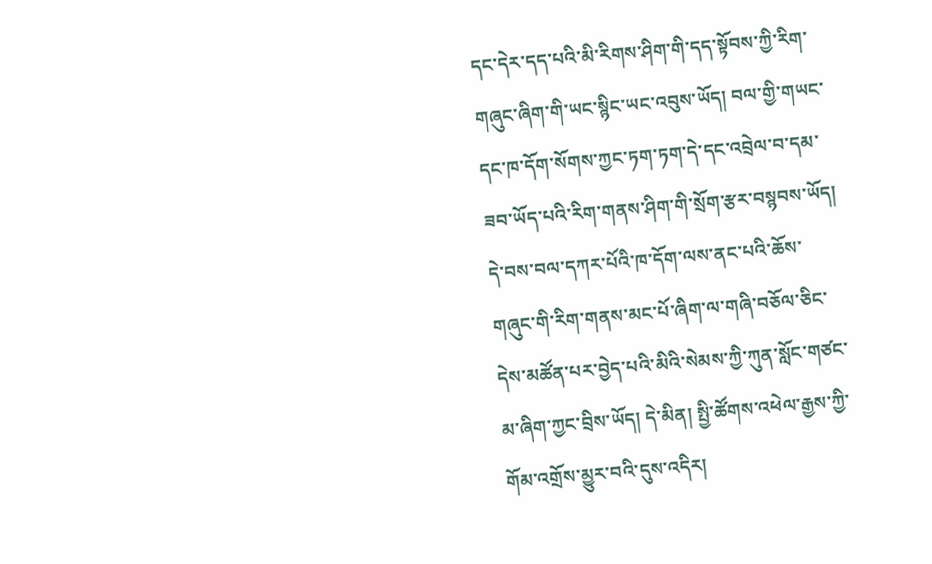དང་དེར་དད་པའི་མི་རིགས་ཤིག་གི་དད་སྟོབས་ཀྱི་རིག་གཞུང་ཞིག་གི་ཡང་སྙིང་ཡང་འབུས་ཡོད། བལ་གྱི་གཡང་དང་ཁ་དོག་སོགས་ཀྱང་ཏག་ཏག་དེ་དང་འབྲེལ་བ་དམ་ཟབ་ཡོད་པའི་རིག་གནས་ཤིག་གི་སྲོག་རྩར་བསྙབས་ཡོད། དེ་བས་བལ་དཀར་པོའི་ཁ་དོག་ལས་ནང་པའི་ཆོས་གཞུང་གི་རིག་གནས་མང་པོ་ཞིག་ལ་གཞི་བཅོལ་ཅིང་དེས་མཚོན་པར་བྱེད་པའི་མིའི་སེམས་ཀྱི་ཀུན་སློང་གཙང་མ་ཞིག་ཀྱང་བྲིས་ཡོད། དེ་མིན། སྤྱི་ཚོགས་འཕེལ་རྒྱས་ཀྱི་གོམ་འགྲོས་མྱུར་བའི་དུས་འདིར།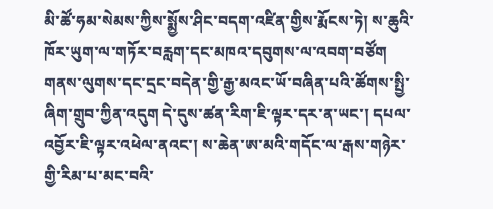མི་ཚོ་ཧམ་སེམས་ཀྱིས་སྨྱོས་ཤིང་བདག་འཛིན་གྱིས་རྨོངས་ཏེ། ས་ཆུའི་ཁོར་ཡུག་ལ་གཏོར་བརླག་དང་མཁའ་དབུགས་ལ་འབག་བཙོག གནས་ལུགས་དང་དྲང་བདེན་གྱི་རྒྱ་མའང་ཡོ་བཞིན་པའི་ཚོགས་སྤྱི་ཞིག་གྲུབ་ཀྱིན་འདུག དེ་དུས་ཚན་རིག་ཇི་ལྟར་དར་ན་ཡང་། དཔལ་འབྱོར་ཇི་ལྟར་འཕེལ་ནའང་། ས་ཆེན་ཨ་མའི་གདོང་ལ་རྒས་གཉེར་གྱི་རིམ་པ་མང་བའི་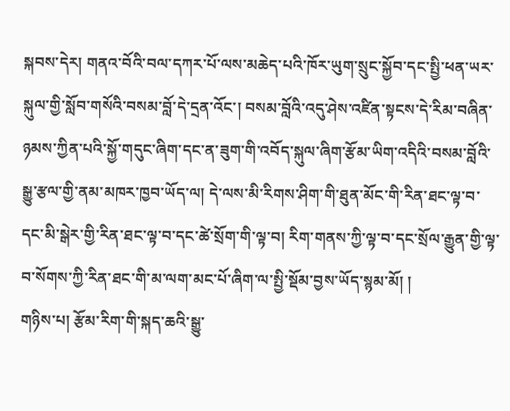སྐབས་དེར། གནའ་བོའི་བལ་དཀར་པོ་ལས་མཆེད་པའི་ཁོར་ཡུག་སྲུང་སྐྱོབ་དང་སྤྱི་ཕན་ཡར་སྐུལ་གྱི་སློབ་གསོའི་བསམ་བློ་དེ་དྲན་འོང་། བསམ་བློའི་འདུ་ཤེས་འཛིན་སྟངས་དེ་རིམ་བཞིན་ཉམས་ཀྱིན་པའི་སྐྱོ་གདུང་ཞིག་དང་ན་ཟུག་གི་འབོད་སྐུལ་ཞིག་རྩོམ་ཡིག་འདིའི་བསམ་བློའི་སྒྱུ་རྩལ་གྱི་ནམ་མཁར་ཁྱབ་ཡོད་ལ། དེ་ལས་མི་རིགས་ཤིག་གི་ཐུན་མོང་གི་རིན་ཐང་ལྟ་བ་དང་མི་སྒེར་གྱི་རིན་ཐང་ལྟ་བ་དང་ཚེ་སྲོག་གི་ལྟ་བ། རིག་གནས་ཀྱི་ལྟ་བ་དང་སྲོལ་རྒྱུན་གྱི་ལྟ་བ་སོགས་ཀྱི་རིན་ཐང་གི་མ་ལག་མང་པོ་ཞིག་ལ་སྤྱི་སྡོམ་བྱས་ཡོད་སྙམ་མོ། །
གཉིས་པ། རྩོམ་རིག་གི་སྐད་ཆའི་སྒྱུ་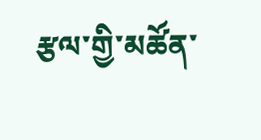རྩལ་གྱི་མཚོན་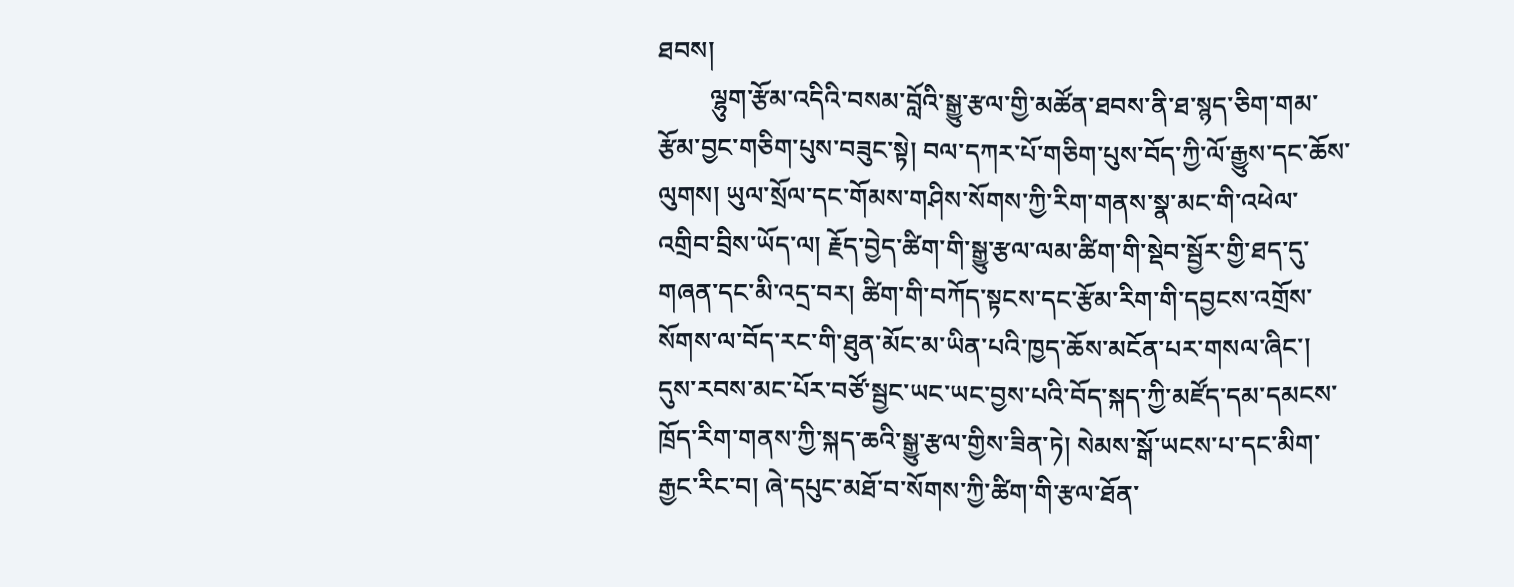ཐབས།
        ལྷུག་རྩོམ་འདིའི་བསམ་བློའི་སྒྱུ་རྩལ་གྱི་མཚོན་ཐབས་ནི་ཐ་སྙད་ཅིག་གམ་རྩོམ་བྱང་གཅིག་པུས་བཟུང་སྟེ། བལ་དཀར་པོ་གཅིག་པུས་བོད་ཀྱི་ལོ་རྒྱུས་དང་ཆོས་ལུགས། ཡུལ་སྲོལ་དང་གོམས་གཤིས་སོགས་ཀྱི་རིག་གནས་སྣ་མང་གི་འཕེལ་འགྲིབ་བྲིས་ཡོད་ལ། རྗོད་བྱེད་ཚིག་གི་སྒྱུ་རྩལ་ལམ་ཚིག་གི་སྡེབ་སྦྱོར་གྱི་ཐད་དུ་གཞན་དང་མི་འདྲ་བར། ཚིག་གི་བཀོད་སྟངས་དང་རྩོམ་རིག་གི་དབྱངས་འགྲོས་སོགས་ལ་བོད་རང་གི་ཐུན་མོང་མ་ཡིན་པའི་ཁྱད་ཆོས་མངོན་པར་གསལ་ཞིང་། དུས་རབས་མང་པོར་བཙོ་སྦྱང་ཡང་ཡང་བྱས་པའི་བོད་སྐད་ཀྱི་མཛོད་དམ་དམངས་ཁྲོད་རིག་གནས་ཀྱི་སྐད་ཆའི་སྒྱུ་རྩལ་གྱིས་ཟིན་ཏེ། སེམས་སྒོ་ཡངས་པ་དང་མིག་རྒྱང་རིང་བ། ཞེ་དཔུང་མཐོ་བ་སོགས་ཀྱི་ཚིག་གི་རྩལ་ཐོན་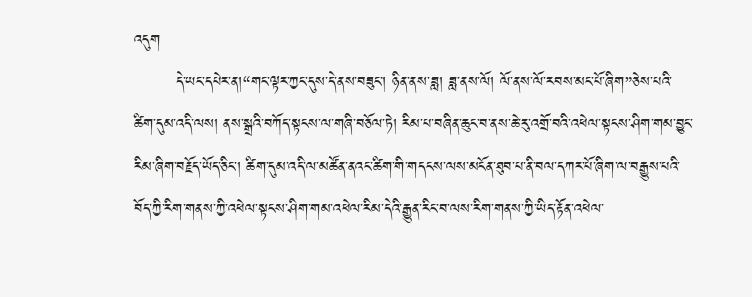འདུག
        དེ་ཡང་དཔེར་ན།“གང་ལྟར་ཀྱང་དུས་དེ་ནས་བཟུང་། ཉིན་ནས་ཟླ། ཟླ་ནས་ལོ། ལོ་ནས་ལོ་རབས་མང་པོ་ཞིག”ཅེས་པའི་ཚིག་དུམ་འདི་ལས། ནས་སྒྲའི་བཀོད་སྟངས་ལ་གཞི་བཅོལ་ཏེ། རིམ་པ་བཞིན་ཆུང་བ་ནས་ཆེ་རུ་འགྲོ་བའི་འཕེལ་སྟངས་ཤིག་གམ་བྱུང་རིམ་ཞིག་བརྗོད་ཡོད་ཅིང་། ཚིག་དུམ་འདི་ལ་མཚོན་ནའང་ཚིག་གི་གདངས་ལས་མངོན་ཐུབ་པ་ནི་བལ་དཀར་པོ་ཞིག་ལ་བརྒྱུས་པའི་བོད་ཀྱི་རིག་གནས་ཀྱི་འཕེལ་སྟངས་ཤིག་གམ་འཕེལ་རིམ་དེའི་རྒྱུན་རིང་བ་ལས་རིག་གནས་ཀྱི་ཡིད་རྟོན་འཕེལ་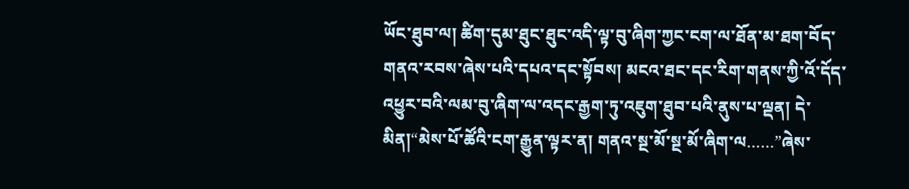ཡོང་ཐུབ་ལ། ཚིག་དུམ་ཐུང་ཐུང་འདི་ལྟ་བུ་ཞིག་ཀྱང་ངག་ལ་ཐོན་མ་ཐག་བོད་གནའ་རབས་ཞེས་པའི་དཔའ་དང་སྟོབས། མངའ་ཐང་དང་རིག་གནས་ཀྱི་འོ་དོད་འཕྱུར་བའི་ལམ་བུ་ཞིག་ལ་འདང་རྒྱག་ཏུ་འཇུག་ཐུབ་པའི་ནུས་པ་ལྡན། དེ་མིན།“མེས་པོ་ཚོའི་ངག་རྒྱུན་ལྟར་ན། གནའ་སྔ་མོ་སྔ་མོ་ཞིག་ལ……”ཞེས་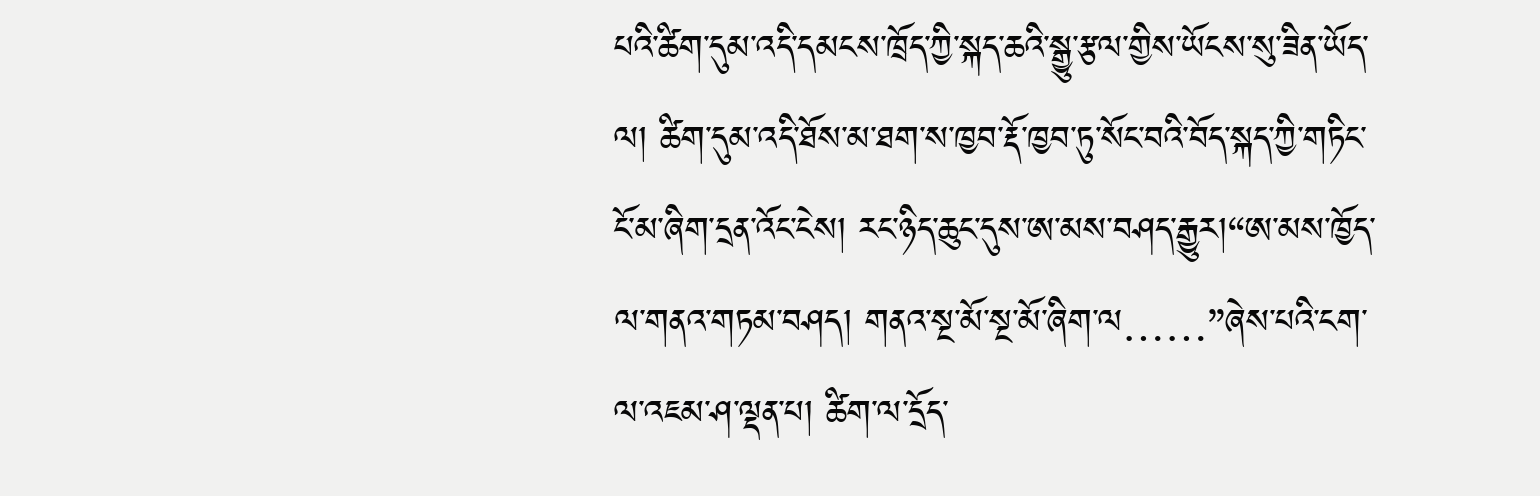པའི་ཚིག་དུམ་འདི་དམངས་ཁྲོད་ཀྱི་སྐད་ཆའི་སྒྱུ་རྩལ་གྱིས་ཡོངས་སུ་ཟིན་ཡོད་ལ། ཚིག་དུམ་འདི་ཐོས་མ་ཐག་ས་ཁྱབ་རྡོ་ཁྱབ་ཏུ་སོང་བའི་བོད་སྐད་ཀྱི་གཏིང་ངོ་མ་ཞིག་དྲན་འོང་ངེས། རང་ཉིད་ཆུང་དུས་ཨ་མས་བཤད་རྒྱུར།“ཨ་མས་ཁྱོད་ལ་གནའ་གཏམ་བཤད། གནའ་སྔ་མོ་སྔ་མོ་ཞིག་ལ……”ཞེས་པའི་ངག་ལ་འཇམ་ཤ་ལྡན་པ། ཚིག་ལ་དྲོད་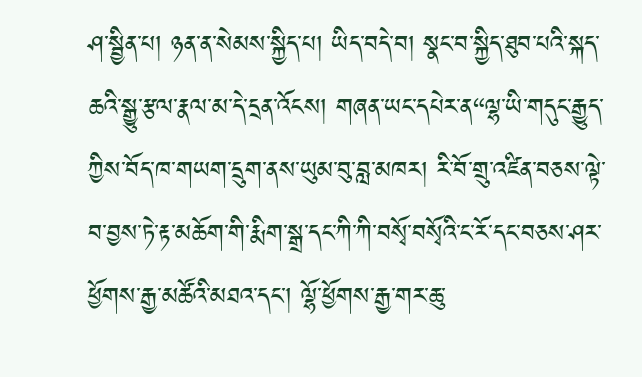ཤ་སྦྱིན་པ། ཉན་ན་སེམས་སྐྱིད་པ། ཡིད་བདེ་བ། སྣང་བ་སྐྱིད་ཐུབ་པའི་སྐད་ཆའི་སྒྱུ་རྩལ་རྣལ་མ་དེ་དྲན་འོངས། གཞན་ཡང་དཔེར་ན“ལྷ་ཡི་གདུང་རྒྱུད་ཀྱིས་བོད་ཁ་གཡག་དྲུག་ནས་ཡུམ་བུ་བླ་མཁར། རི་བོ་གྲུ་འཛིན་བཅས་ལྟེ་བ་བྱས་ཏེ་རྟ་མཆོག་གི་རྨིག་སྒྲ་དང་ཀི་ཀི་བསྭོ་བསྭོའི་ང་རོ་དང་བཅས་ཤར་ཕྱོགས་རྒྱ་མཚོའི་མཐའ་དང་། ལྷོ་ཕྱོགས་རྒྱ་གར་ཆུ་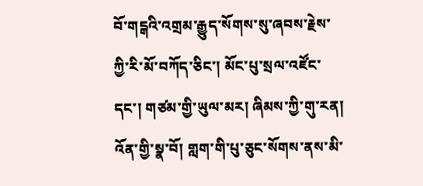བོ་གངྒའི་འགྲམ་རྒྱུད་སོགས་སུ་ཞབས་རྗེས་ཀྱི་རི་མོ་བཀོད་ཅིང་། མོང་པུ་སྲལ་འཛོང་དང་། གཙམ་གྱི་ཡུལ་མར། ཞིམས་ཀྱི་གུ་རན། འོན་གྱི་སྣ་བོ། གླག་གི་པུ་ཅུང་སོགས་ནས་མི་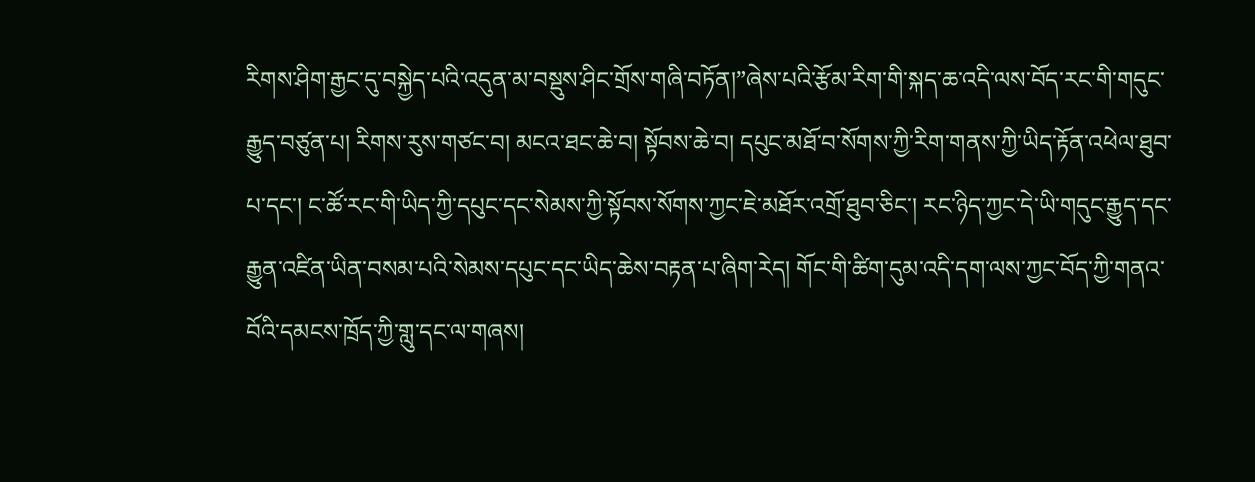རིགས་ཤིག་རྒྱང་དུ་བསྐྱེད་པའི་འདུན་མ་བསྡུས་ཤིང་གྲོས་གཞི་བཏོན།”ཞེས་པའི་རྩོམ་རིག་གི་སྐད་ཆ་འདི་ལས་བོད་རང་གི་གདུང་རྒྱུད་བཙུན་པ། རིགས་རུས་གཙང་བ། མངའ་ཐང་ཆེ་བ། སྟོབས་ཆེ་བ། དཔུང་མཐོ་བ་སོགས་ཀྱི་རིག་གནས་ཀྱི་ཡིད་རྟོན་འཕེལ་ཐུབ་པ་དང་། ང་ཚོ་རང་གི་ཡིད་ཀྱི་དཔུང་དང་སེམས་ཀྱི་སྟོབས་སོགས་ཀྱང་ཇེ་མཐོར་འགྲོ་ཐུབ་ཅིང་། རང་ཉིད་ཀྱང་དེ་ཡི་གདུང་རྒྱུད་དང་རྒྱུན་འཛིན་ཡིན་བསམ་པའི་སེམས་དཔུང་དང་ཡིད་ཆེས་བརྟན་པ་ཞིག་རེད། གོང་གི་ཚིག་དུམ་འདི་དག་ལས་ཀྱང་བོད་ཀྱི་གནའ་བོའི་དམངས་ཁྲོད་ཀྱི་གླུ་དང་ལ་གཞས།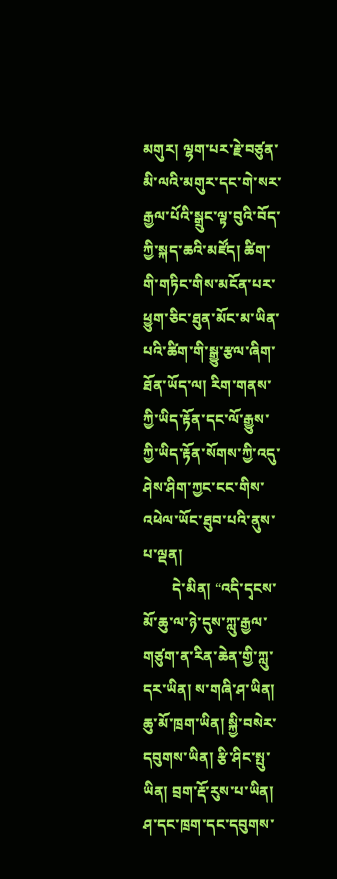མགུར། ལྷག་པར་རྗེ་བཙུན་མི་ལའི་མགུར་དང་གེ་སར་རྒྱལ་པོའི་སྒྲུང་ལྟ་བུའི་བོད་ཀྱི་སྐད་ཆའི་མཛོད། ཚིག་གི་གཏིང་གིས་མངོན་པར་ཕྱུག་ཅིང་ཐུན་མོང་མ་ཡིན་པའི་ཚིག་གི་སྒྱུ་རྩལ་ཞིག་ཐོན་ཡོད་ལ། རིག་གནས་ཀྱི་ཡིད་རྟོན་དང་ལོ་རྒྱུས་ཀྱི་ཡིད་རྟོན་སོགས་ཀྱི་འདུ་ཤེས་ཤིག་ཀྱང་ངང་གིས་འཕེལ་ཡོང་ཐུབ་པའི་ནུས་པ་ལྡན།
        དེ་མིན། “འདི་དྭངས་མོ་ཆུ་ལ་ཉེ་དུས་ཀླུ་རྒྱལ་གཙུག་ན་རིན་ཆེན་གྱི་ཀླུ་དར་ཡིན། ས་གཞི་ཤ་ཡིན། ཆུ་མོ་ཁྲག་ཡིན། སྐྱི་བསེར་དབུགས་ཡིན། རྩི་ཤིང་སྤུ་ཡིན། བྲག་རྡོ་རུས་པ་ཡིན། ཤ་དང་ཁྲག་དང་དབུགས་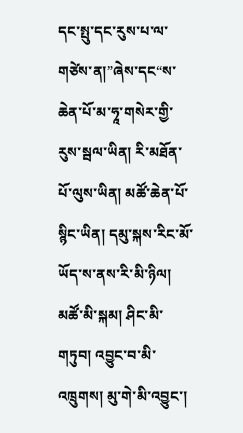དང་སྤུ་དང་རུས་པ་ལ་གཙེས་ན།”ཞེས་དང“ས་ཆེན་པོ་མ་ཧཱ་གསེར་གྱི་རུས་སྦལ་ཡིན། རི་མཐོན་པོ་ལུས་ཡིན། མཚོ་ཆེན་པོ་སྙིང་ཡིན། དམུ་སྐས་རིང་མོ་ཡོད་ས་ནས་རི་མི་ཉིལ། མཚོ་མི་སྐམ། ཤིང་མི་གཏུབ། འབྱུང་བ་མི་འཁྲུགས། མུ་གེ་མི་འབྱུང་།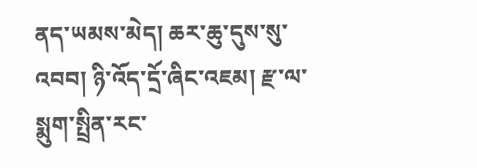ནད་ཡམས་མེད། ཆར་ཆུ་དུས་སུ་འབབ། ཉི་འོད་དྲོ་ཞིང་འཇམ། རྫ་ལ་སྨུག་སྤྲིན་རང་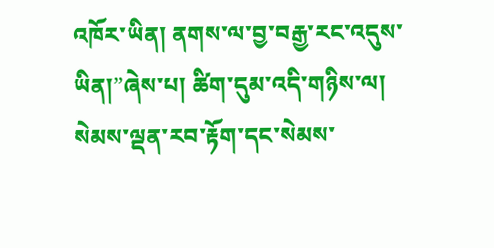འཁོར་ཡིན། ནགས་ལ་བྱ་བརྒྱ་རང་འདུས་ཡིན།”ཞེས་པ། ཚིག་དུམ་འདི་གཉིས་ལ། སེམས་ལྡན་རབ་རྟོག་དང་སེམས་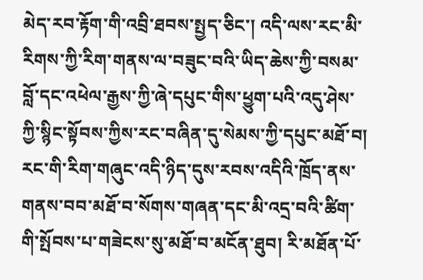མེད་རབ་རྟོག་གི་འབྲི་ཐབས་སྤྱད་ཅིང་། འདི་ལས་རང་མི་རིགས་ཀྱི་རིག་གནས་ལ་བཟུང་བའི་ཡིད་ཆེས་ཀྱི་བསམ་བློ་དང་འཕེལ་རྒྱས་ཀྱི་ཞེ་དཔུང་གིས་ཕྱུག་པའི་འདུ་ཤེས་ཀྱི་སྙིང་སྟོབས་ཀྱིས་རང་བཞིན་དུ་སེམས་ཀྱི་དཔུང་མཐོ་བ། རང་གི་རིག་གཞུང་འདི་ཉིད་དུས་རབས་འདིའི་ཁྲོད་ནས་གནས་བབ་མཐོ་བ་སོགས་གཞན་དང་མི་འདྲ་བའི་ཚིག་གི་སྤོབས་པ་གཟེངས་སུ་མཐོ་བ་མངོན་ཐུབ། རི་མཐོན་པོ་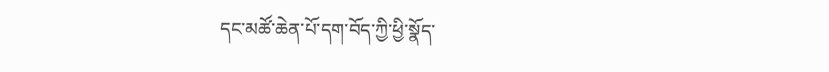དང་མཚོ་ཆེན་པོ་དག་བོད་ཀྱི་ཕྱི་སྣོད་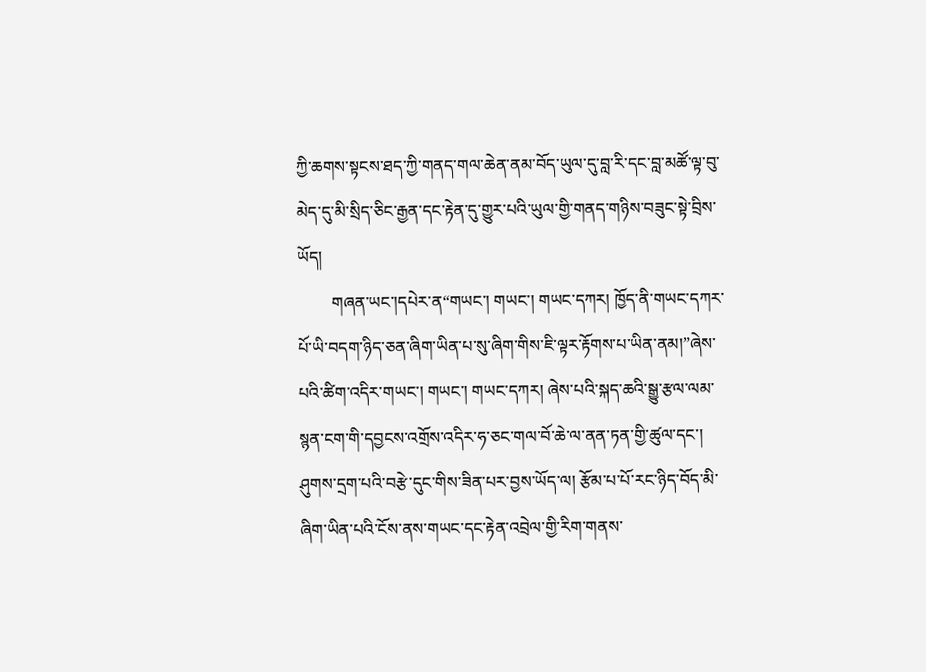ཀྱི་ཆགས་སྟངས་ཐད་ཀྱི་གནད་གལ་ཆེན་ནམ་བོད་ཡུལ་དུ་བླ་རི་དང་བླ་མཚོ་ལྟ་བུ་མེད་དུ་མི་སྲིད་ཅིང་རྒྱན་དང་རྟེན་དུ་གྱུར་པའི་ཡུལ་གྱི་གནད་གཉིས་བཟུང་སྟེ་བྲིས་ཡོད།
        གཞན་ཡང་།དཔེར་ན“གཡང་། གཡང་། གཡང་དཀར། ཁྱོད་ནི་གཡང་དཀར་པོ་ཡི་བདག་ཉིད་ཅན་ཞིག་ཡིན་པ་སུ་ཞིག་གིས་ཇི་ལྟར་རྟོགས་པ་ཡིན་ནམ།”ཞེས་པའི་ཚིག་འདིར་གཡང་། གཡང་། གཡང་དཀར། ཞེས་པའི་སྐད་ཆའི་སྒྱུ་རྩལ་ལམ་སྙན་ངག་གི་དབྱངས་འགྲོས་འདིར་ཧ་ཅང་གལ་བོ་ཆེ་ལ་ནན་ཏན་གྱི་ཚུལ་དང་། ཤུགས་དྲག་པའི་བརྩེ་དུང་གིས་ཟིན་པར་བྱས་ཡོད་ལ། རྩོམ་པ་པོ་རང་ཉིད་བོད་མི་ཞིག་ཡིན་པའི་ངོས་ནས་གཡང་དང་རྟེན་འབྲེལ་གྱི་རིག་གནས་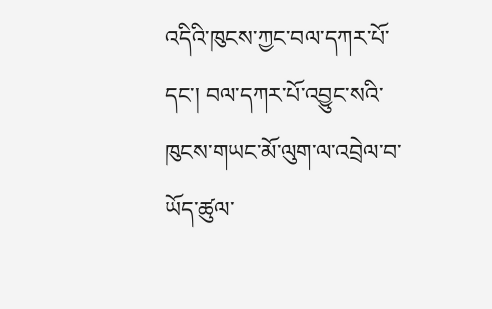འདིའི་ཁུངས་ཀྱང་བལ་དཀར་པོ་དང་། བལ་དཀར་པོ་འབྱུང་སའི་ཁུངས་གཡང་མོ་ལུག་ལ་འབྲེལ་བ་ཡོད་ཚུལ་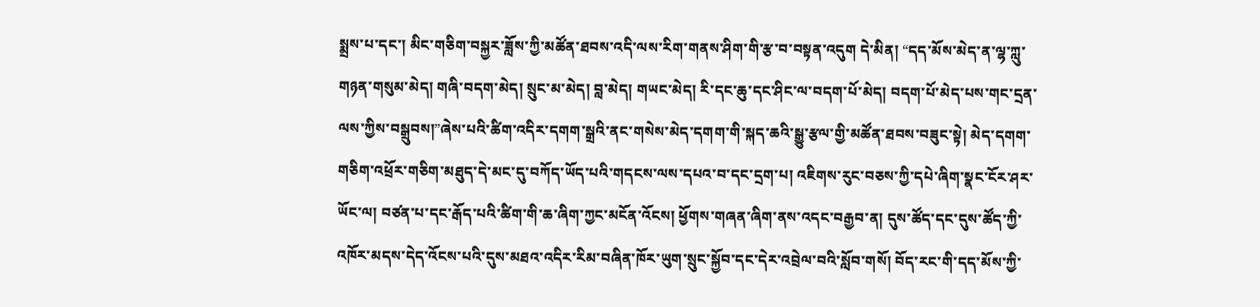སྨྲས་པ་དང་། མིང་གཅིག་བསྐྱར་ཟློས་ཀྱི་མཚོན་ཐབས་འདི་ལས་རིག་གནས་ཤིག་གི་རྩ་བ་བསྟན་འདུག དེ་མིན། “དད་མོས་མེད་ན་ལྷ་ཀླུ་གཉན་གསུམ་མེད། གཞི་བདག་མེད། སྲུང་མ་མེད། བླ་མེད། གཡང་མེད། རི་དང་ཆུ་དང་ཤིང་ལ་བདག་པོ་མེད། བདག་པོ་མེད་པས་གང་དྲན་ལས་ཀྱིས་བསྒྲུབས།”ཞེས་པའི་ཚིག་འདིར་དགག་སྒྲའི་ནང་གསེས་མེད་དགག་གི་སྐད་ཆའི་སྒྱུ་རྩལ་གྱི་མཚོན་ཐབས་བཟུང་སྟེ། མེད་དགག་གཅིག་འཕྲོར་གཅིག་མཐུད་དེ་མང་དུ་བཀོད་ཡོད་པའི་གདངས་ལས་དཔའ་བ་དང་དྲག་པ། འཇིགས་རུང་བཅས་ཀྱི་དཔེ་ཞིག་སྣང་ངོར་ཤར་ཡོང་ལ། བཙན་པ་དང་རྒོད་པའི་ཚིག་གི་ཆ་ཞིག་ཀྱང་མངོན་འོངས། ཕྱོགས་གཞན་ཞིག་ནས་འདང་བརྒྱབ་ན། དུས་ཚོད་དང་དུས་ཚོད་ཀྱི་འཁོར་མདས་དེད་འོངས་པའི་དུས་མཐའ་འདིར་རིམ་བཞིན་ཁོར་ཡུག་སྲུང་སྐྱོབ་དང་དེར་འབྲེལ་བའི་སློབ་གསོ། བོད་རང་གི་དད་མོས་ཀྱི་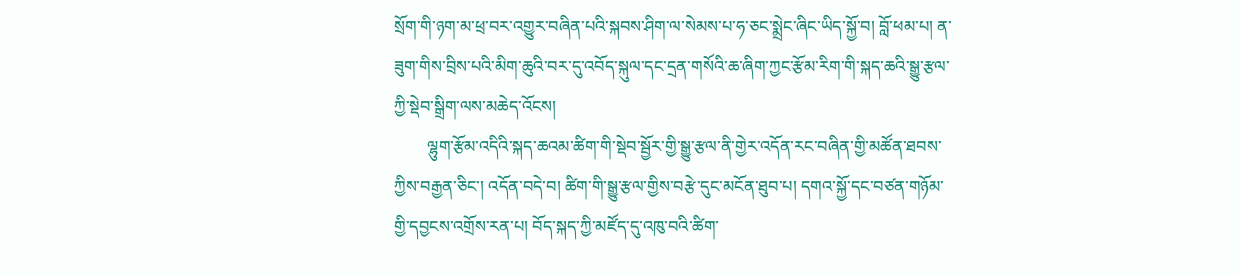སྲོག་གི་ཉག་མ་ཕྲ་བར་འགྱུར་བཞིན་པའི་སྐབས་ཤིག་ལ་སེམས་པ་ཧ་ཅང་སྨྲེང་ཞིང་ཡིད་སྐྱོ་བ། བློ་ཕམ་པ། ན་ཟུག་གིས་བྲིས་པའི་མིག་ཆུའི་བར་དུ་འབོད་སྐུལ་དང་དྲན་གསོའི་ཆ་ཞིག་ཀྱང་རྩོམ་རིག་གི་སྐད་ཆའི་སྒྱུ་རྩལ་ཀྱི་སྡེབ་སྒྲིག་ལས་མཆེད་འོངས།
        ལྷུག་རྩོམ་འདིའི་སྐད་ཆའམ་ཚིག་གི་སྡེབ་སྦྱོར་གྱི་སྒྱུ་རྩལ་ནི་གྱེར་འདོན་རང་བཞིན་གྱི་མཚོན་ཐབས་ཀྱིས་བརྒྱན་ཅིང་། འདོན་བདེ་བ། ཚིག་གི་སྒྱུ་རྩལ་གྱིས་བརྩེ་དུང་མངོན་ཐུབ་པ། དགའ་སྐྱོ་དང་བཙན་གཉོམ་གྱི་དབྱངས་འགྲོས་རན་པ། བོད་སྐད་ཀྱི་མཛོད་དུ་འཁུ་བའི་ཚིག་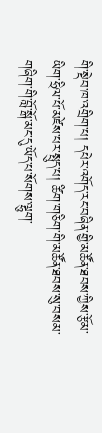གི་སྡེབ་ཁ་འགྲིག་པ། དཔེར་འགོད་རང་བཞིན་གྱི་མཚོན་ཐབས་ཀྱིས་རྩོམ་ཡིག་ཧྲིལ་པོ་མཛེས་པར་སྤུད་པ། ཚིག་གཅིག་གི་མཚོན་ཐབས་སུ་བསམ་གཞིག་གི་བློ་སྒོ་མང་དུ་ཡོད་པ་སོགས་ལྷུག་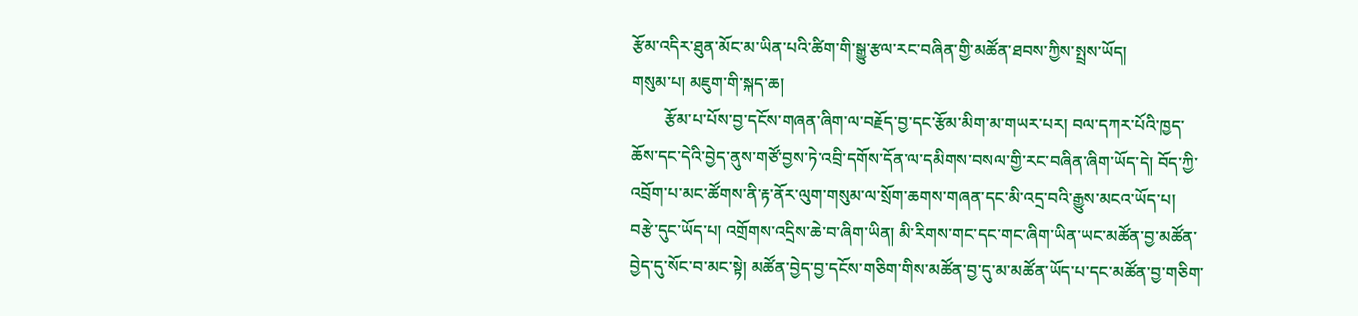རྩོམ་འདིར་ཐུན་མོང་མ་ཡིན་པའི་ཚིག་གི་སྒྱུ་རྩལ་རང་བཞིན་གྱི་མཚོན་ཐབས་ཀྱིས་སྤྲས་ཡོད།
གསུམ་པ། མཇུག་གི་སྐད་ཆ།
        རྩོམ་པ་པོས་བྱ་དངོས་གཞན་ཞིག་ལ་བརྗོད་བྱ་དང་རྩོམ་མིག་མ་གཡར་པར། བལ་དཀར་པོའི་ཁྱད་ཆོས་དང་དེའི་བྱེད་ནུས་གཙོ་བྱས་ཏེ་འབྲི་དགོས་དོན་ལ་དམིགས་བསལ་གྱི་རང་བཞིན་ཞིག་ཡོད་དེ། བོད་ཀྱི་འབྲོག་པ་མང་ཚོགས་ནི་རྟ་ནོར་ལུག་གསུམ་ལ་སྲོག་ཆགས་གཞན་དང་མི་འདྲ་བའི་རྒྱུས་མངའ་ཡོད་པ། བརྩེ་དུང་ཡོད་པ། འགྲོགས་འདྲིས་ཆེ་བ་ཞིག་ཡིན། མི་རིགས་གང་དང་གང་ཞིག་ཡིན་ཡང་མཚོན་བྱ་མཚོན་བྱེད་དུ་སོང་བ་མང་སྟེ། མཚོན་བྱེད་བྱ་དངོས་གཅིག་གིས་མཚོན་བྱ་དུ་མ་མཚོན་ཡོད་པ་དང་མཚོན་བྱ་གཅིག་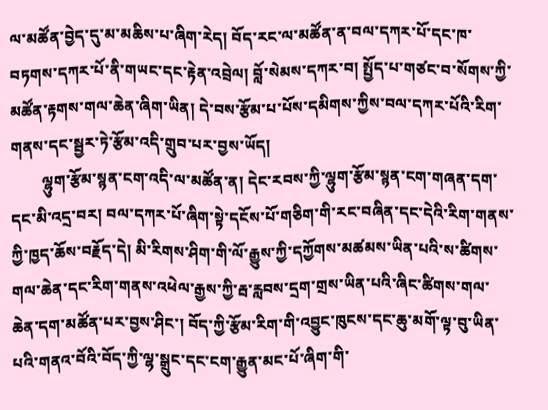ལ་མཚོན་བྱེད་དུ་མ་མཆིས་པ་ཞིག་རེད། བོད་རང་ལ་མཚོན་ན་བལ་དཀར་པོ་དང་ཁ་བཏགས་དཀར་པོ་ནི་གཡང་དང་རྟེན་འབྲེལ། བློ་སེམས་དཀར་བ། སྤྱོད་པ་གཙང་བ་སོགས་ཀྱི་མཚོན་རྟགས་གལ་ཆེན་ཞིག་ཡིན། དེ་བས་རྩོམ་པ་པོས་དམིགས་ཀྱིས་བལ་དཀར་པོའི་རིག་གནས་དང་སྦྱར་ཏེ་རྩོམ་འདི་གྲུབ་པར་བྱས་ཡོད།
        ལྷུག་རྩོམ་སྙན་ངག་འདི་ལ་མཚོན་ན། དེང་རབས་ཀྱི་ལྷུག་རྩོམ་སྙན་ངག་གཞན་དག་དང་མི་འདྲ་བར། བལ་དཀར་པོ་ཞིག་སྟེ་དངོས་པོ་གཅིག་གི་རང་བཞིན་དང་དེའི་རིག་གནས་ཀྱི་ཁྱད་ཆོས་བརྗོད་དེ། མི་རིགས་ཤིག་གི་ལོ་རྒྱུས་ཀྱི་དཀྱོགས་མཚམས་ཡིན་པའི་ས་ཚིགས་གལ་ཆེན་དང་རིག་གནས་འཕེལ་རྒྱས་ཀྱི་རྦ་རླབས་དྲག་གྲས་ཡིན་པའི་ཞིང་ཚིགས་གལ་ཆེན་དག་མཚོན་པར་བྱས་ཤིང་། བོད་ཀྱི་རྩོམ་རིག་གི་འབྱུང་ཁུངས་དང་ཆུ་མགོ་ལྟ་བུ་ཡིན་པའི་གནའ་བོའི་བོད་ཀྱི་ལྷ་སྒྲུང་དང་ངག་རྒྱུན་མང་པོ་ཞིག་གི་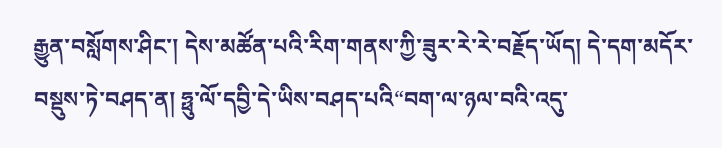རྒྱུན་བསློགས་ཤིང་། དེས་མཚོན་པའི་རིག་གནས་ཀྱི་ཟུར་རེ་རེ་བརྗོད་ཡོད། དེ་དག་མདོར་བསྡུས་ཏེ་བཤད་ན། ཧྥུ་ལོ་དབྱི་དེ་ཡིས་བཤད་པའི“བག་ལ་ཉལ་བའི་འདུ་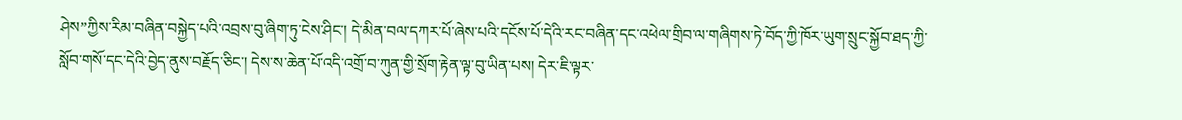ཤེས”ཀྱིས་རིམ་བཞིན་བསྐྱེད་པའི་འབྲས་བུ་ཞིག་ཏུ་ངེས་ཤིང་། དེ་མིན་བལ་དཀར་པོ་ཞེས་པའི་དངོས་པོ་དེའི་རང་བཞིན་དང་འཕེལ་གྲིབ་ལ་གཞིགས་ཏེ་བོད་ཀྱི་ཁོར་ཡུག་སྲུང་སྐྱོབ་ཐད་ཀྱི་སློབ་གསོ་དང་དེའི་བྱེད་ནུས་བརྗོད་ཅིང་། དེས་ས་ཆེན་པོ་འདི་འགྲོ་བ་ཀུན་གྱི་སྲོག་རྟེན་ལྟ་བུ་ཡིན་པས། དེར་ཇི་ལྟར་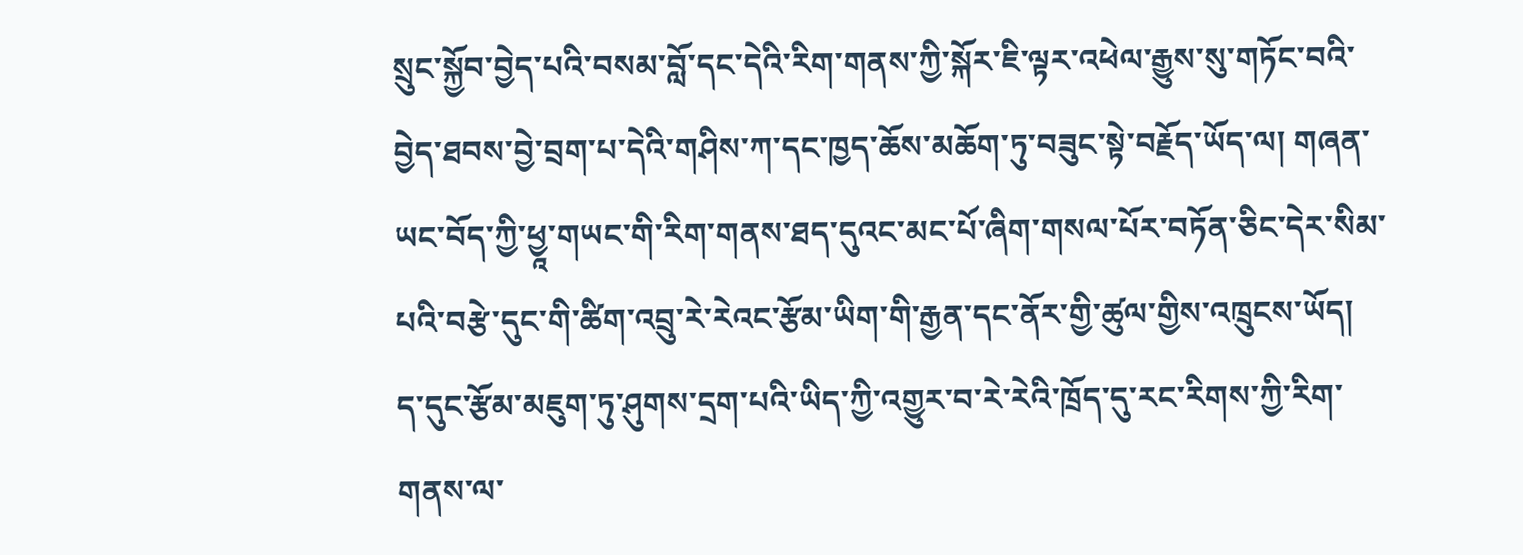སྲུང་སྐྱོབ་བྱེད་པའི་བསམ་བློ་དང་དེའི་རིག་གནས་ཀྱི་སྐོར་ཇི་ལྟར་འཕེལ་རྒྱུས་སུ་གཏོང་བའི་བྱེད་ཐབས་བྱེ་བྲག་པ་དེའི་གཤིས་ཀ་དང་ཁྱད་ཆོས་མཆོག་ཏུ་བཟུང་སྟེ་བརྗོད་ཡོད་ལ། གཞན་ཡང་བོད་ཀྱི་ཕྱཱ་གཡང་གི་རིག་གནས་ཐད་དུའང་མང་པོ་ཞིག་གསལ་པོར་བཏོན་ཅིང་དེར་སིམ་པའི་བརྩེ་དུང་གི་ཚིག་འབྲུ་རེ་རེའང་རྩོམ་ཡིག་གི་རྒྱན་དང་ནོར་གྱི་ཚུལ་གྱིས་འཁྲུངས་ཡོད། ད་དུང་རྩོམ་མཇུག་ཏུ་ཤུགས་དྲག་པའི་ཡིད་ཀྱི་འགྱུར་བ་རེ་རེའི་ཁྲོད་དུ་རང་རིགས་ཀྱི་རིག་གནས་ལ་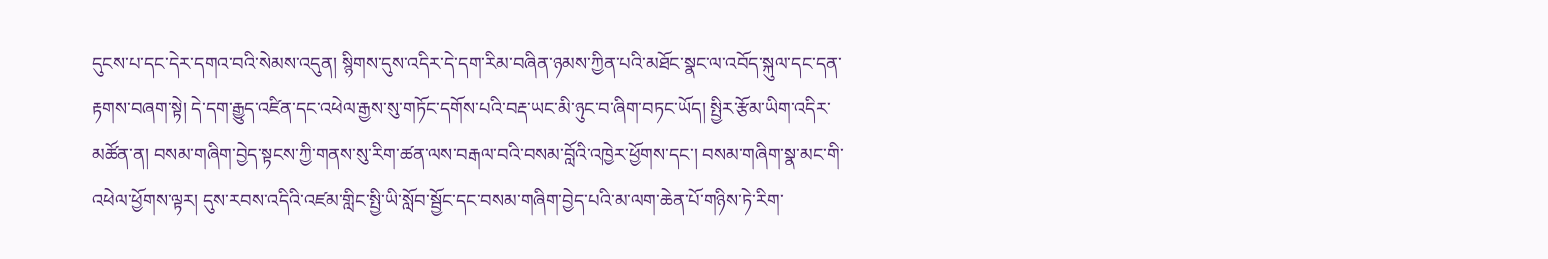དུངས་པ་དང་དེར་དགའ་བའི་སེམས་འདུན། སྙིགས་དུས་འདིར་དེ་དག་རིམ་བཞིན་ཉམས་ཀྱིན་པའི་མཐོང་སྣང་ལ་འབོད་སྐུལ་དང་དན་རྟགས་བཞག་སྟེ། དེ་དག་རྒྱུད་འཛིན་དང་འཕེལ་རྒྱས་སུ་གཏོང་དགོས་པའི་བརྡ་ཡང་མི་ཉུང་བ་ཞིག་བཏང་ཡོད། སྤྱིར་རྩོམ་ཡིག་འདིར་མཚོན་ན། བསམ་གཞིག་བྱེད་སྟངས་ཀྱི་གནས་སུ་རིག་ཚན་ལས་བརྒལ་བའི་བསམ་བློའི་འཁྱེར་ཕྱོགས་དང་། བསམ་གཞིག་སྣ་མང་གི་འཕེལ་ཕྱོགས་ལྟར། དུས་རབས་འདིའི་འཛམ་གླིང་སྤྱི་ཡི་སློབ་སྦྱོང་དང་བསམ་གཞིག་བྱེད་པའི་མ་ལག་ཆེན་པོ་གཉིས་ཏེ་རིག་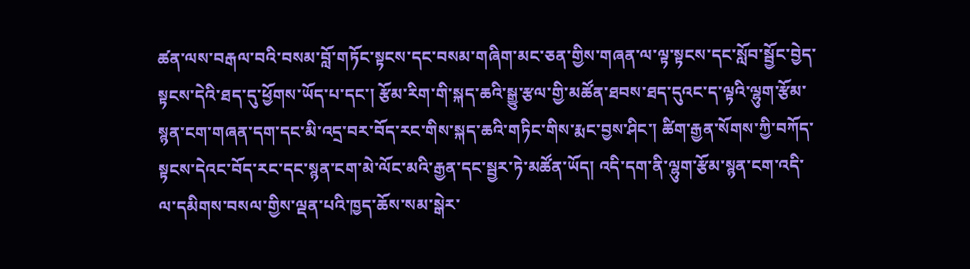ཚན་ལས་བརྒལ་བའི་བསམ་བློ་གཏོང་སྟངས་དང་བསམ་གཞིག་མང་ཅན་གྱིས་གཞན་ལ་ལྟ་སྟངས་དང་སློབ་སྦྱོང་བྱེད་སྟངས་དེའི་ཐད་དུ་ཕྱོགས་ཡོད་པ་དང་། རྩོམ་རིག་གི་སྐད་ཆའི་སྒྱུ་རྩལ་གྱི་མཚོན་ཐབས་ཐད་དུའང་ད་ལྟའི་ལྷུག་རྩོམ་སྙན་ངག་གཞན་དག་དང་མི་འདྲ་བར་བོད་རང་གིས་སྐད་ཆའི་གཏིང་གིས་རྨང་བྱས་ཤིང་། ཚིག་རྒྱན་སོགས་ཀྱི་བཀོད་སྟངས་དེའང་བོད་རང་དང་སྙན་ངག་མེ་ལོང་མའི་རྒྱན་དང་སྦྱར་ཏེ་མཚོན་ཡོད། འདི་དག་ནི་ལྷུག་རྩོམ་སྙན་ངག་འདི་ལ་དམིགས་བསལ་གྱིས་ལྡན་པའི་ཁྱད་ཆོས་སམ་སྒེར་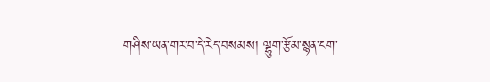གཤིས་ཡན་གར་བ་དེ་རེད་བསམས། ལྷུག་རྩོམ་སྙན་ངག་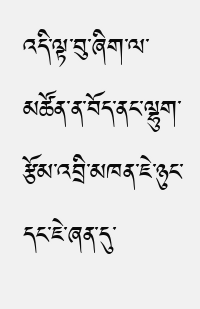འདི་ལྟ་བུ་ཞིག་ལ་མཚོན་ན་བོད་ནང་ལྷུག་རྩོམ་འབྲི་མཁན་ཇེ་ཉུང་དང་ཇེ་ཞན་དུ་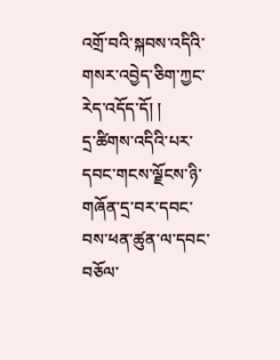འགྲོ་བའི་སྐབས་འདིའི་གསར་འབྱེད་ཅིག་ཀྱང་རེད་འདོད་དོ། །
དྲ་ཚིགས་འདིའི་པར་དབང་གངས་ལྗོངས་ཉི་གཞོན་དྲ་བར་དབང་བས་ཕན་ཚུན་ལ་དབང་བཅོལ་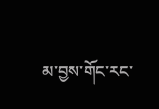མ་བྱས་གོང་རང་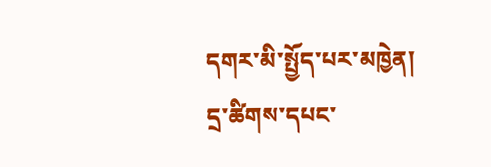དགར་མི་སྤྱོད་པར་མཁྱེན།
དྲ་ཚིགས་དཔང་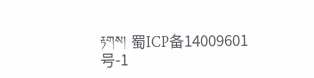རྟགས། 蜀ICP备14009601号-1